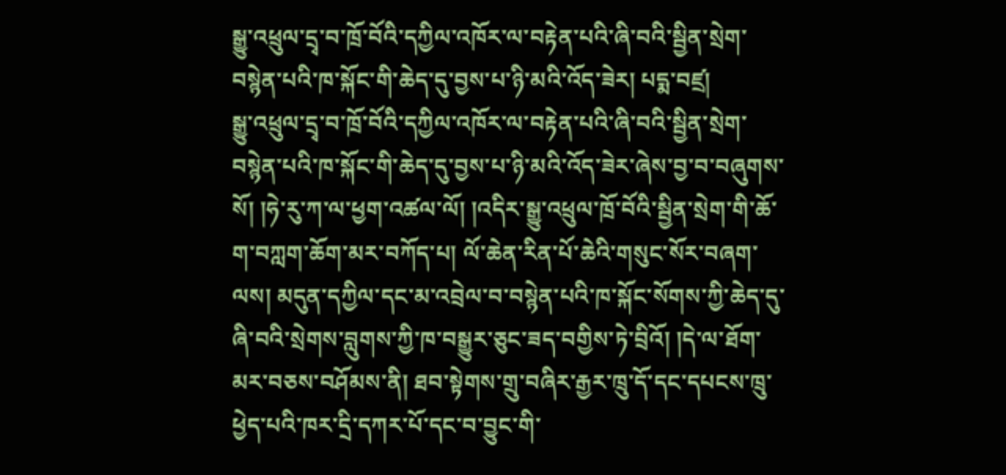སྒྱུ་འཕྲུལ་དྲྭ་བ་ཁྲོ་བོའི་དཀྱིལ་འཁོར་ལ་བརྟེན་པའི་ཞི་བའི་སྦྱིན་སྲེག་བསྙེན་པའི་ཁ་སྐོང་གི་ཆེད་དུ་བྱས་པ་ཉི་མའི་འོད་ཟེར། པདྨ་བཛྲ།
སྒྱུ་འཕྲུལ་དྲྭ་བ་ཁྲོ་བོའི་དཀྱིལ་འཁོར་ལ་བརྟེན་པའི་ཞི་བའི་སྦྱིན་སྲེག་བསྙེན་པའི་ཁ་སྐོང་གི་ཆེད་དུ་བྱས་པ་ཉི་མའི་འོད་ཟེར་ཞེས་བྱ་བ་བཞུགས་སོ། །ཧེ་རུ་ཀ་ལ་ཕྱག་འཚལ་ལོ། །འདིར་སྒྱུ་འཕྲུལ་ཁྲོ་བོའི་སྦྱིན་སྲེག་གི་ཆོ་ག་བཀླག་ཆོག་མར་བཀོད་པ། ལོ་ཆེན་རིན་པོ་ཆེའི་གསུང་སོར་བཞག་ལས། མདུན་དཀྱིལ་དང་མ་འབྲེལ་བ་བསྙེན་པའི་ཁ་སྐོང་སོགས་ཀྱི་ཆེད་དུ་ཞི་བའི་སྲེགས་བླུགས་ཀྱི་ཁ་བསྒྱུར་ཅུང་ཟད་བགྱིས་ཏེ་བྲིའོ། །དེ་ལ་ཐོག་མར་བཅས་བཤོམས་ནི། ཐབ་སྟེགས་གྲུ་བཞིར་རྒྱར་ཁྲུ་དོ་དང་དཔངས་ཁྲུ་ཕྱེད་པའི་ཁར་དྲི་དཀར་པོ་དང་བ་བྱུང་གི་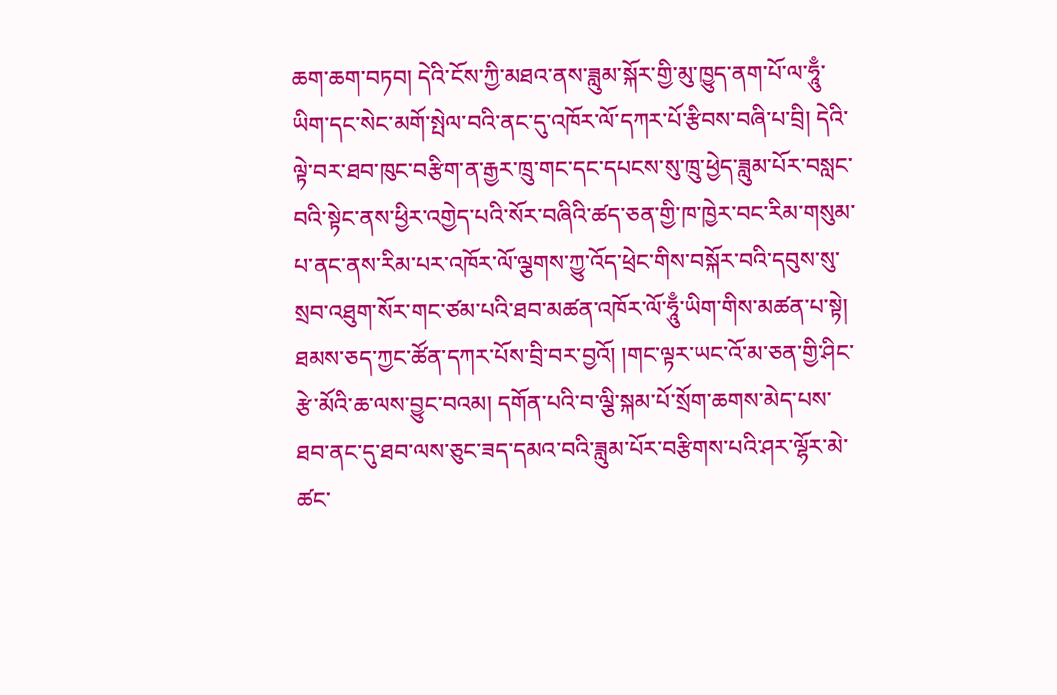ཆག་ཆག་བཏབ། དེའི་ངོས་ཀྱི་མཐའ་ནས་ཟླུམ་སྐོར་གྱི་མུ་ཁྱུད་ནག་པོ་ལ་ཧཱུྃ་ཡིག་དང་སེང་མགོ་སྤེལ་བའི་ནང་དུ་འཁོར་ལོ་དཀར་པོ་རྩིབས་བཞི་པ་བྲི། དེའི་ལྟེ་བར་ཐབ་ཁུང་བརྩིག་ན་རྒྱར་ཁྲུ་གང་དང་དཔངས་སུ་ཁྲུ་ཕྱེད་ཟླུམ་པོར་བསླང་བའི་སྟེང་ནས་ཕྱིར་འགྱེད་པའི་སོར་བཞིའི་ཚད་ཅན་གྱི་ཁ་ཁྱེར་བང་རིམ་གསུམ་པ་ནང་ནས་རིམ་པར་འཁོར་ལོ་ལྕགས་ཀྱུ་འོད་ཕྲེང་གིས་བསྐོར་བའི་དབུས་སུ་སྲབ་འཐུག་སོར་གང་ཙམ་པའི་ཐབ་མཚན་འཁོར་ལོ་ཧཱུྃ་ཡིག་གིས་མཚན་པ་སྟེ། ཐམས་ཅད་ཀྱང་ཚོན་དཀར་པོས་བྲི་བར་བྱའོ། །གང་ལྟར་ཡང་འོ་མ་ཅན་གྱི་ཤིང་རྩེ་མོའི་ཆ་ལས་བྱུང་བའམ། དགོན་པའི་བ་ལྕི་སྐམ་པོ་སྲོག་ཆགས་མེད་པས་ཐབ་ནང་དུ་ཐབ་ལས་ཅུང་ཟད་དམའ་བའི་ཟླུམ་པོར་བརྩིགས་པའི་ཤར་ལྷོར་མེ་ཚང་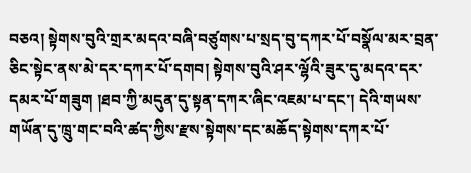བཅའ། སྟེགས་བུའི་གྲར་མདའ་བཞི་བཙུགས་པ་སྲད་བུ་དཀར་པོ་བསྣོལ་མར་བྲན་ཅིང་སྟེང་ནས་མེ་དར་དཀར་པོ་དགབ། སྟེགས་བུའི་ཤར་ལྷོའི་ཟུར་དུ་མདའ་དར་དམར་པོ་གཟུག །ཐབ་ཀྱི་མདུན་དུ་སྟན་དཀར་ཞིང་འཇམ་པ་དང་། དེའི་གཡས་གཡོན་དུ་ཁྲུ་གང་བའི་ཚད་ཀྱིས་རྫས་སྟེགས་དང་མཆོད་སྟེགས་དཀར་པོ་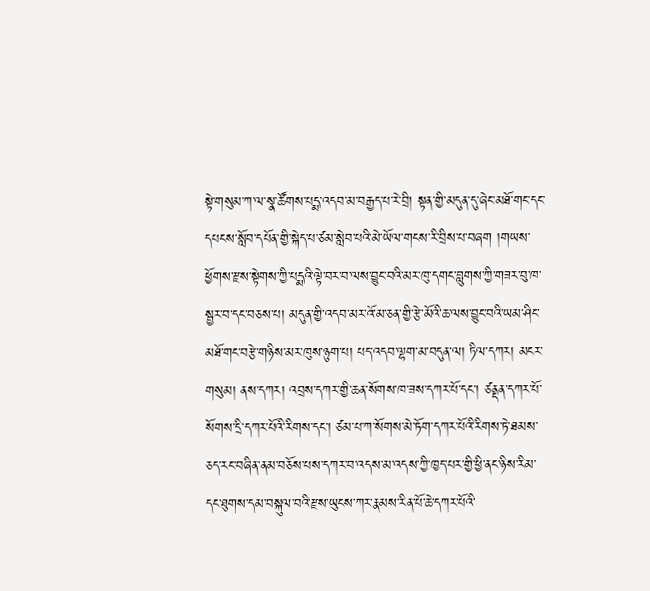སྟེ་གསུམ་ཀ་ལ་སྣ་ཚོགས་པདྨ་འདབ་མ་བརྒྱད་པ་རེ་བྲི། སྟན་གྱི་མདུན་དུ་ཞེང་མཐོ་གང་དང་དཔངས་སློབ་དཔོན་གྱི་སྐེད་པ་ཙམ་སླེབ་པའི་མེ་ཡོལ་གངས་རི་བྲིས་པ་བཞག །གཡས་ཕྱོགས་རྫས་སྟེགས་ཀྱི་པདྨའི་ལྟེ་བར་བ་ལས་བྱུང་བའི་མར་ཁུ་དགང་བླུགས་ཀྱི་གཟར་བུ་ཁ་སྦྱར་བ་དང་བཅས་པ། མདུན་གྱི་འདབ་མར་འོ་མ་ཅན་གྱི་རྩེ་མོའི་ཆ་ལས་བྱུང་བའི་ཡམ་ཤིང་མཐོ་གང་བརྩེ་གཉིས་མར་ཁུས་ཉུག་པ། པད་འདབ་ལྷག་མ་བདུན་ལ། ཏིལ་དཀར། མངར་གསུམ། ནས་དཀར། འབྲས་དཀར་གྱི་ཆན་སོགས་ཁ་ཟས་དཀར་པོ་དང་། ཙནྡན་དཀར་པོ་སོགས་དྲི་དཀར་པོའི་རིགས་དང་། ཙམ་པ་ཀ་སོགས་མེ་ཏོག་དཀར་པོའི་རིགས་ཏེ་ཐམས་ཅད་རང་བཞིན་ནམ་བཅོས་པས་དཀར་བ་འདས་མ་འདས་ཀྱི་ཁྱད་པར་གྱི་ཕྱི་ནང་ཉིས་རིམ་དང་ཐུགས་དམ་བསྐུལ་བའི་རྫས་ཡུངས་ཀར་རྣམས་རིན་པོ་ཆེ་དཀར་པོའི་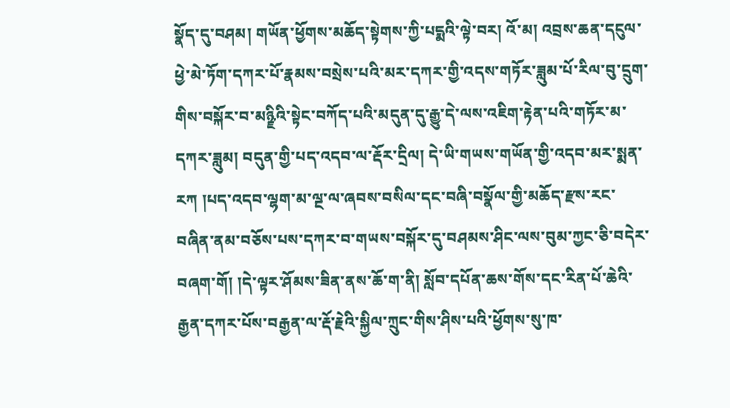སྣོད་དུ་བཤམ། གཡོན་ཕྱོགས་མཆོད་སྟེགས་ཀྱི་པདྨའི་ལྟེ་བར། འོ་མ། འབྲས་ཆན་དངུལ་ཕྱེ་མེ་ཏོག་དཀར་པོ་རྣམས་བསྲེས་པའི་མར་དཀར་གྱི་འདས་གཏོར་ཟླུམ་པོ་རིལ་བུ་དྲུག་གིས་བསྐོར་བ་མཉྫིའི་སྟེང་བཀོད་པའི་མདུན་དུ་རྒྱུ་དེ་ལས་འཇིག་རྟེན་པའི་གཏོར་མ་དཀར་ཟླུམ། བདུན་གྱི་པད་འདབ་ལ་རྡོར་དྲིལ། དེ་ཡི་གཡས་གཡོན་གྱི་འདབ་མར་སྨན་རཀ །པད་འདབ་ལྷག་མ་ལྔ་ལ་ཞབས་བསིལ་དང་བཞི་བསྣོལ་གྱི་མཆོད་རྫས་རང་བཞིན་ནམ་བཅོས་པས་དཀར་བ་གཡས་བསྐོར་དུ་བཤམས་ཤིང་ལས་བུམ་ཀྱང་ཅི་བདེར་བཞག་གོ། །དེ་ལྟར་ཤོམས་ཟིན་ནས་ཆོ་ག་ནི། སློབ་དཔོན་ཆས་གོས་དང་རིན་པོ་ཆེའི་རྒྱན་དཀར་པོས་བརྒྱན་ལ་རྡོ་རྗེའི་སྐྱིལ་ཀྲུང་གིས་ཤིས་པའི་ཕྱོགས་སུ་ཁ་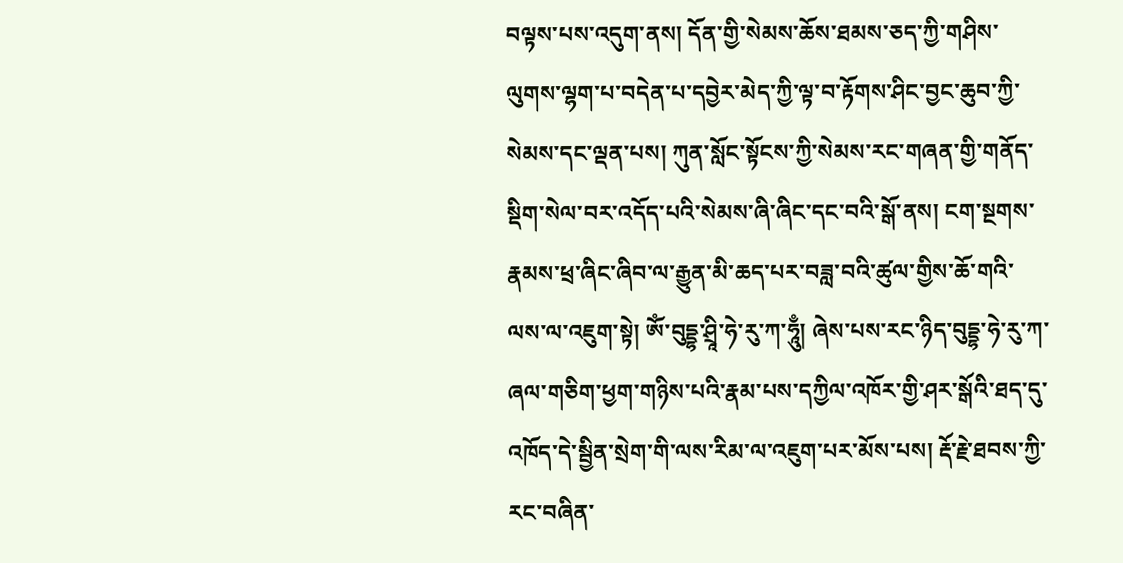བལྟས་པས་འདུག་ནས། དོན་གྱི་སེམས་ཆོས་ཐམས་ཅད་ཀྱི་གཤིས་ལུགས་ལྷག་པ་བདེན་པ་དབྱེར་མེད་ཀྱི་ལྟ་བ་རྟོགས་ཤིང་བྱང་ཆུབ་ཀྱི་སེམས་དང་ལྡན་པས། ཀུན་སློང་སྟོངས་ཀྱི་སེམས་རང་གཞན་གྱི་གནོད་སྡིག་སེལ་བར་འདོད་པའི་སེམས་ཞི་ཞིང་དང་བའི་སྒོ་ནས། ངག་སྔགས་རྣམས་ཕྲ་ཞིང་ཞིབ་ལ་རྒྱུན་མི་ཆད་པར་བཟླ་བའི་ཚུལ་གྱིས་ཆོ་གའི་ལས་ལ་འཇུག་སྟེ། ༀ་བུདྡྷ་ཤྲཱི་ཧེ་རུ་ཀ་ཧཱུྃ། ཞེས་པས་རང་ཉིད་བུདྡྷ་ཧེ་རུ་ཀ་ཞལ་གཅིག་ཕྱག་གཉིས་པའི་རྣམ་པས་དཀྱིལ་འཁོར་གྱི་ཤར་སྒོའི་ཐད་དུ་འཁོད་དེ་སྦྱིན་སྲེག་གི་ལས་རིམ་ལ་འཇུག་པར་མོས་པས། རྡོ་རྗེ་ཐབས་ཀྱི་རང་བཞིན་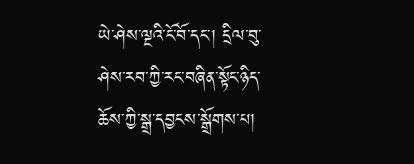ཡེ་ཤེས་ལྔའི་ངོ་བོ་དང་། དྲིལ་བུ་ཤེས་རབ་ཀྱི་རང་བཞིན་སྟོང་ཉིད་ཆོས་ཀྱི་སྒྲ་དབྱངས་སྒྲོགས་པ།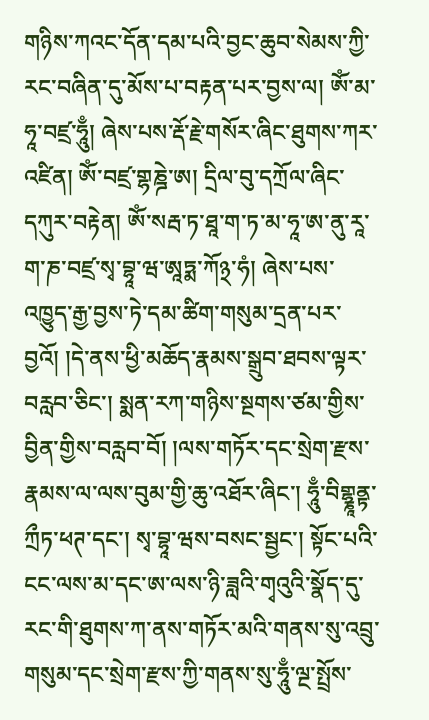གཉིས་ཀའང་དོན་དམ་པའི་བྱང་ཆུབ་སེམས་ཀྱི་རང་བཞིན་དུ་མོས་པ་བརྟན་པར་བྱས་ལ། ༀ་མ་ཧཱ་བཛྲ་ཧཱུྃ། ཞེས་པས་རྡོ་རྗེ་གསོར་ཞིང་ཐུགས་ཀར་འཛིན། ༀ་བཛྲ་གྷཎྜེ་ཨ། དྲིལ་བུ་དཀྲོལ་ཞིང་དཀུར་བརྟེན། ༀ་སརྦ་ཏ་ཐཱ་ག་ཏ་མ་ཧཱ་ཨ་ནུ་རཱ་ག་ཎ་བཛྲ་སྭ་བྷཱ་ཝ་ཨཱཏྨ་ཀོ྅་ཧཾ། ཞེས་པས་འཁྱུད་རྒྱ་བྱས་ཏེ་དམ་ཚིག་གསུམ་དྲན་པར་བྱའོ། །དེ་ནས་ཕྱི་མཆོད་རྣམས་སྒྲུབ་ཐབས་ལྟར་བརླབ་ཅིང་། སྨན་རཀ་གཉིས་སྔགས་ཙམ་གྱིས་བྱིན་གྱིས་བརླབ་བོ། །ལས་གཏོར་དང་སྲེག་རྫས་རྣམས་ལ་ལས་བུམ་གྱི་ཆུ་འཐོར་ཞིང་། ཧཱུྃ་བིགྷྣཱནྟ་ཀྲྀཏ་ཕཊ་དང་། སྭ་བྷཱ་ཝས་བསང་སྦྱང་། སྟོང་པའི་ངང་ལས་མ་དང་ཨ་ལས་ཉི་ཟླའི་གྭའུའི་སྣོད་དུ་རང་གི་ཐུགས་ཀ་ནས་གཏོར་མའི་གནས་སུ་འབྲུ་གསུམ་དང་སྲེག་རྫས་ཀྱི་གནས་སུ་ཧཱུྃ་ལྔ་སྤྲོས་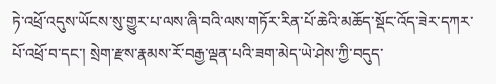ཏེ་འཕྲོ་འདུས་ཡོངས་སུ་གྱུར་པ་ལས་ཞི་བའི་ལས་གཏོར་རིན་པོ་ཆེའི་མཆོད་སྡོང་འོད་ཟེར་དཀར་པོ་འཕྲོ་བ་དང་། སྲེག་རྫས་རྣམས་རོ་བརྒྱ་ལྡན་པའི་ཟག་མེད་ཡེ་ཤེས་ཀྱི་བདུད་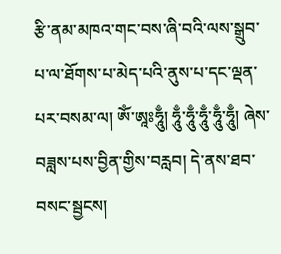རྩི་ནམ་མཁའ་གང་བས་ཞི་བའི་ལས་སྒྲུབ་པ་ལ་ཐོགས་པ་མེད་པའི་ནུས་པ་དང་ལྡན་པར་བསམ་ལ། ༀ་ཨཱཿཧཱུྃ། ཧཱུྃ་ཧཱུྃ་ཧཱུྃ་ཧཱུྃ་ཧཱུྃ། ཞེས་བཟླས་པས་བྱིན་གྱིས་བརླབ། དེ་ནས་ཐབ་བསང་སྦྱངས།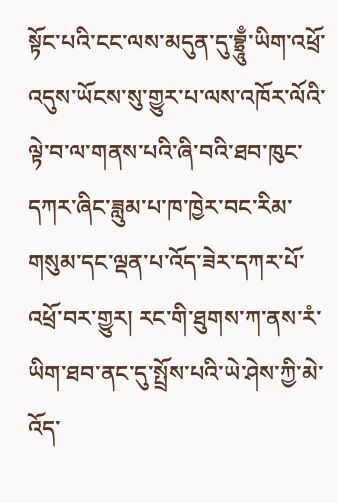སྟོང་པའི་ངང་ལས་མདུན་དུ་བྷྲཱུྃ་ཡིག་འཕྲོ་འདུས་ཡོངས་སུ་གྱུར་པ་ལས་འཁོར་ལོའི་ལྟེ་བ་ལ་གནས་པའི་ཞི་བའི་ཐབ་ཁུང་དཀར་ཞིང་ཟླུམ་པ་ཁ་ཁྱེར་བང་རིམ་གསུམ་དང་ལྡན་པ་འོད་ཟེར་དཀར་པོ་འཕྲོ་བར་གྱུར། རང་གི་ཐུགས་ཀ་ནས་རཾ་ཡིག་ཐབ་ནང་དུ་སྤྲོས་པའི་ཡེ་ཤེས་ཀྱི་མེ་འོད་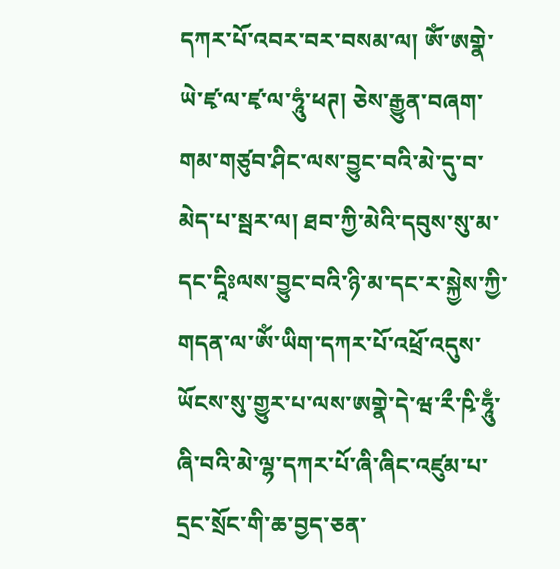དཀར་པོ་འབར་བར་བསམ་ལ། ༀ་ཨགྣེ་ཡེ་ཛྭ་ལ་ཛྭ་ལ་ཧཱུཾ་ཕཊ། ཅེས་རྒྱུན་བཞག་གམ་གཙུབ་ཤིང་ལས་བྱུང་བའི་མེ་དུ་བ་མེད་པ་སྦར་ལ། ཐབ་ཀྱི་མེའི་དབུས་སུ་མ་དང་དཱིཿལས་བྱུང་བའི་ཉི་མ་དང་ར་སྐྱེས་ཀྱི་གདན་ལ་ༀ་ཡིག་དཀར་པོ་འཕྲོ་འདུས་ཡོངས་སུ་གྱུར་པ་ལས་ཨགྣེ་དེ་ཝ་རྀ་ཥི་ཧཱུྃ་ཞི་བའི་མེ་ལྷ་དཀར་པོ་ཞི་ཞིང་འཛུམ་པ་དྲང་སྲོང་གི་ཆ་བྱད་ཅན་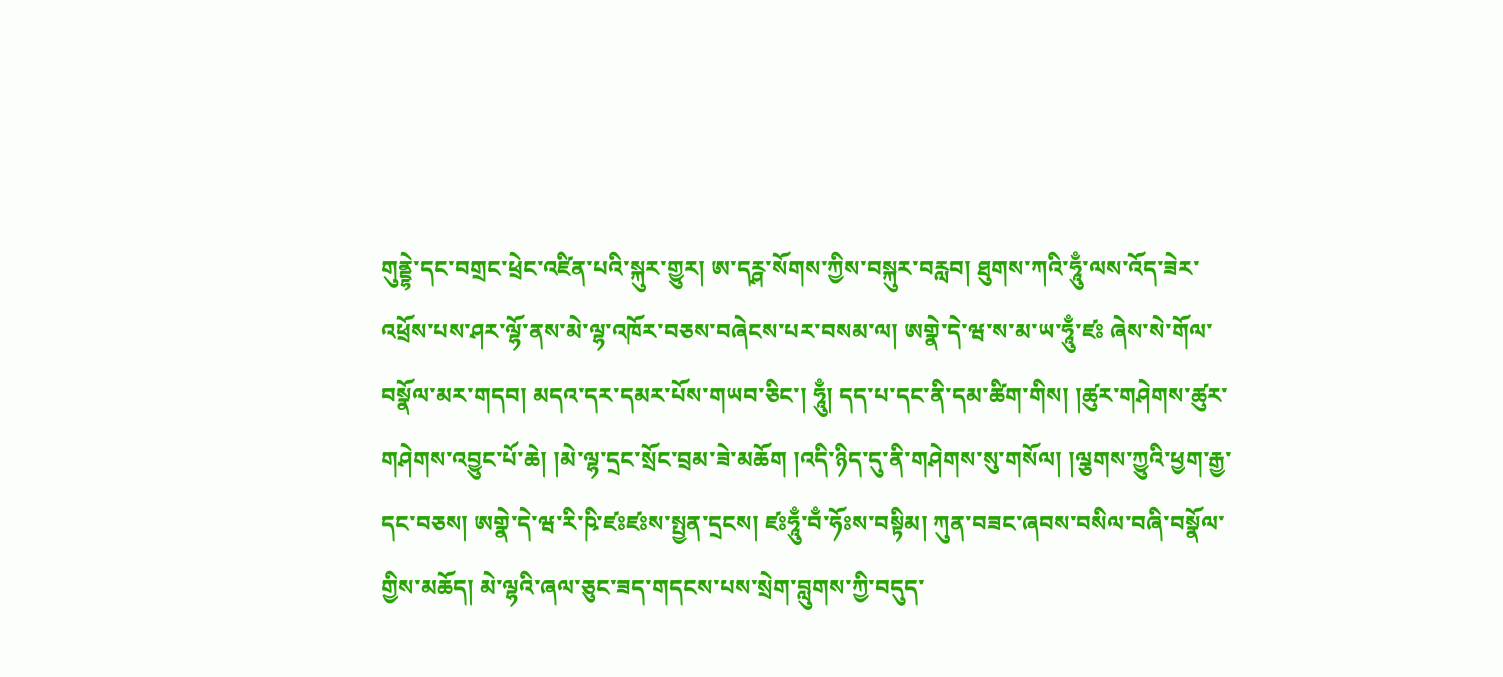གུནྡྷེ་དང་བགྲང་ཕྲེང་འཛིན་པའི་སྐུར་གྱུར། ཨ་དཪྴ་སོགས་ཀྱིས་བསྐུར་བརླབ། ཐུགས་ཀའི་ཧཱུྃ་ལས་འོད་ཟེར་འཕྲོས་པས་ཤར་ལྷོ་ནས་མེ་ལྷ་འཁོར་བཅས་བཞེངས་པར་བསམ་ལ། ཨགྣེ་དེ་ཝ་ས་མ་ཡ་ཧཱུྃ་ཛཿ ཞེས་སེ་གོལ་བསྣོལ་མར་གདབ། མདའ་དར་དམར་པོས་གཡབ་ཅིང་། ཧཱུྃ། དད་པ་དང་ནི་དམ་ཚིག་གིས། །ཚུར་གཤེགས་ཚུར་གཤེགས་འབྱུང་པོ་ཆེ། །མེ་ལྷ་དྲང་སྲོང་བྲམ་ཟེ་མཆོག །འདི་ཉིད་དུ་ནི་གཤེགས་སུ་གསོལ། །ལྕགས་ཀྱུའི་ཕྱག་རྒྱ་དང་བཅས། ཨགྣེ་དེ་ཝ་རི་ཥི་ཛཿཛཿས་སྤྱན་དྲངས། ཛཿཧཱུྃ་བྃ་ཧོཿས་བསྟིམ། ཀུན་བཟང་ཞབས་བསིལ་བཞི་བསྣོལ་གྱིས་མཆོད། མེ་ལྷའི་ཞལ་ཅུང་ཟད་གདངས་པས་སྲེག་བླུགས་ཀྱི་བདུད་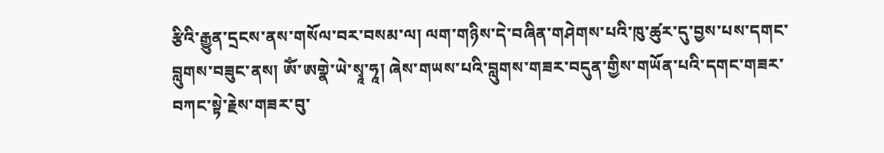རྩིའི་རྒྱུན་དྲངས་ནས་གསོལ་བར་བསམ་ལ། ལག་གཉིས་དེ་བཞིན་གཤེགས་པའི་ཁུ་ཚུར་དུ་བྱས་པས་དགང་བླུགས་བཟུང་ནས། ༀ་ཨགྣེ་ཡེ་སྭཱ་ཧཱ། ཞེས་གཡས་པའི་བླུགས་གཟར་བདུན་གྱིས་གཡོན་པའི་དགང་གཟར་བཀང་སྟེ་རྗེས་གཟར་བུ་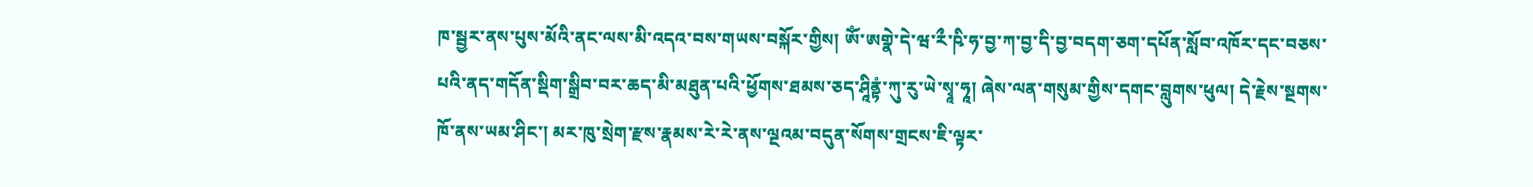ཁ་སྦྱར་ནས་པུས་མོའི་ནང་ལས་མི་འདའ་བས་གཡས་བསྐོར་གྱིས། ༀ་ཨགྣེ་དེ་ཝ་རྀ་ཥི་ཧ་བྱ་ཀ་བྱ་དི་བྱ་བདག་ཅག་དཔོན་སློབ་འཁོར་དང་བཅས་པའི་ནད་གདོན་སྡིག་སྒྲིབ་བར་ཆད་མི་མཐུན་པའི་ཕྱོགས་ཐམས་ཅད་ཤཱིནྟཾ་ཀུ་རུ་ཡེ་སྭཱ་ཧཱ། ཞེས་ལན་གསུམ་གྱིས་དགང་བླུགས་ཕུལ། དེ་རྗེས་སྔགས་ཁོ་ནས་ཡམ་ཤིང་། མར་ཁུ་སྲེག་རྫས་རྣམས་རེ་རེ་ནས་ལྔའམ་བདུན་སོགས་གྲངས་ཇི་ལྟར་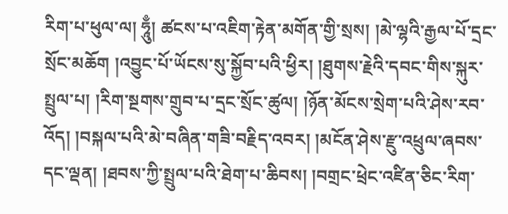རིག་པ་ཕུལ་ལ། ཧཱུྃ། ཚངས་པ་འཇིག་རྟེན་མགོན་གྱི་སྲས། །མེ་ལྷའི་རྒྱལ་པོ་དྲང་སྲོང་མཆོག །འབྱུང་པོ་ཡོངས་སུ་སྐྱོབ་པའི་ཕྱིར། །ཐུགས་རྗེའི་དབང་གིས་སྐུར་སྤྲུལ་པ། །རིག་སྔགས་གྲུབ་པ་དྲང་སྲོང་ཚུལ། །ཉོན་མོངས་སྲེག་པའི་ཤེས་རབ་འོད། །བསྐལ་པའི་མེ་བཞིན་གཟི་བརྗིད་འབར། །མངོན་ཤེས་རྫུ་འཕྲུལ་ཞབས་དང་ལྡན། །ཐབས་ཀྱི་སྤྲུལ་པའི་ཐེག་པ་ཆིབས། །བགྲང་ཕྲེང་འཛིན་ཅིང་རིག་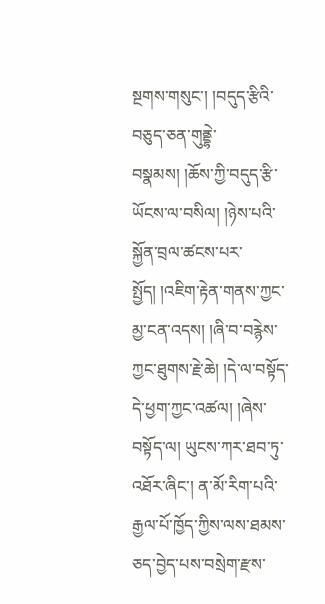སྔགས་གསུང་། །བདུད་རྩིའི་བཅུད་ཅན་གུནྡྷེ་བསྣམས། །ཆོས་ཀྱི་བདུད་རྩི་ཡོངས་ལ་བསིལ། །ཉེས་པའི་སྐྱོན་བྲལ་ཚངས་པར་སྤྱོད། །འཇིག་རྟེན་གནས་ཀྱང་མྱ་ངན་འདས། །ཞི་བ་བརྙེས་ཀྱང་ཐུགས་རྗེ་ཆེ། །དེ་ལ་བསྟོད་དེ་ཕྱག་ཀྱང་འཚལ། །ཞེས་བསྟོད་ལ། ཡུངས་ཀར་ཐབ་ཏུ་འཐོར་ཞིང་། ན་མོ་རིག་པའི་རྒྱལ་པོ་ཁྱོད་ཀྱིས་ལས་ཐམས་ཅད་བྱེད་པས་བསྲེག་རྫས་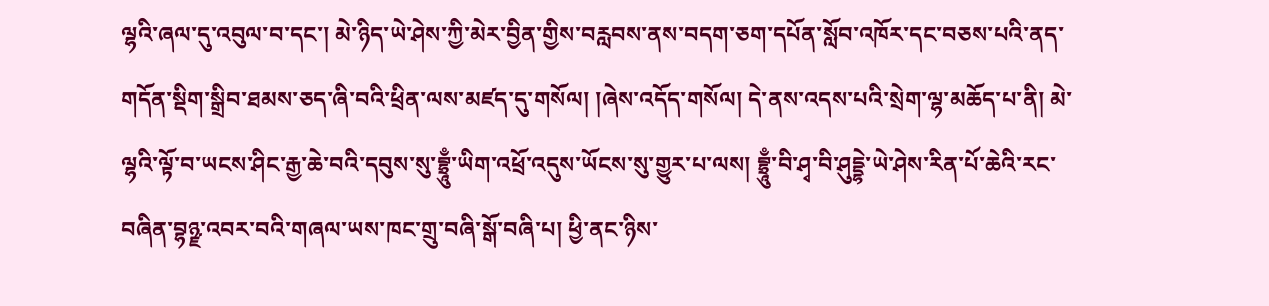ལྷའི་ཞལ་དུ་འབུལ་བ་དང་། མེ་ཉིད་ཡེ་ཤེས་ཀྱི་མེར་བྱིན་གྱིས་བརླབས་ནས་བདག་ཅག་དཔོན་སློབ་འཁོར་དང་བཅས་པའི་ནད་གདོན་སྡིག་སྒྲིབ་ཐམས་ཅད་ཞི་བའི་ཕྲིན་ལས་མཛད་དུ་གསོལ། །ཞེས་འདོད་གསོལ། དེ་ནས་འདས་པའི་སྲེག་ལྷ་མཆོད་པ་ནི། མེ་ལྷའི་ལྟོ་བ་ཡངས་ཤིང་རྒྱ་ཆེ་བའི་དབུས་སུ་བྷྲཱུྃ་ཡིག་འཕྲོ་འདུས་ཡོངས་སུ་གྱུར་པ་ལས། བྷྲཱུྃ་བི་ཤྭ་བི་ཤུདྡྷེ་ཡེ་ཤེས་རིན་པོ་ཆེའི་རང་བཞིན་བྷཉྫ་འབར་བའི་གཞལ་ཡས་ཁང་གྲུ་བཞི་སྒོ་བཞི་པ། ཕྱི་ནང་ཉིས་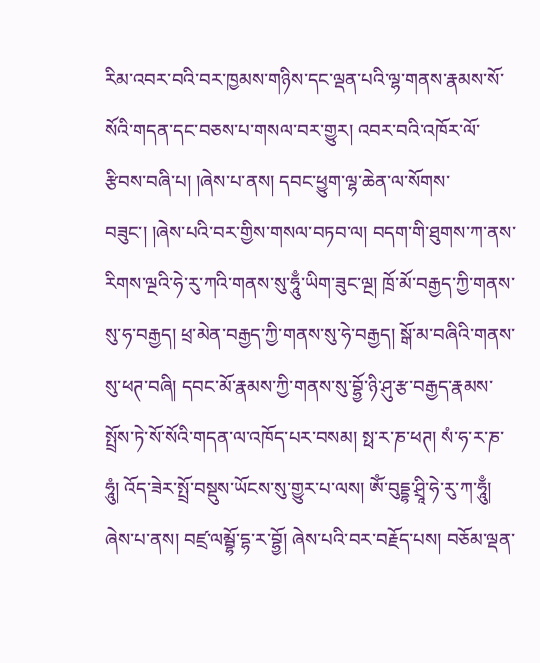རིམ་འབར་བའི་བར་ཁྱམས་གཉིས་དང་ལྡན་པའི་ལྷ་གནས་རྣམས་སོ་སོའི་གདན་དང་བཅས་པ་གསལ་བར་གྱུར། འབར་བའི་འཁོར་ལོ་རྩིབས་བཞི་པ། །ཞེས་པ་ནས། དབང་ཕྱུག་ལྷ་ཆེན་ལ་སོགས་བཟུང་། །ཞེས་པའི་བར་གྱིས་གསལ་བཏབ་ལ། བདག་གི་ཐུགས་ཀ་ནས་རིགས་ལྔའི་ཧེ་རུ་ཀའི་གནས་སུ་ཧཱུྃ་ཡིག་ཟུང་ལྔ། ཁྲོ་མོ་བརྒྱད་ཀྱི་གནས་སུ་ཧ་བརྒྱད། ཕྲ་མེན་བརྒྱད་ཀྱི་གནས་སུ་ཧེ་བརྒྱད། སྒོ་མ་བཞིའི་གནས་སུ་ཕཊ་བཞི། དབང་མོ་རྣམས་ཀྱི་གནས་སུ་བྷྱོ་ཉི་ཤུ་རྩ་བརྒྱད་རྣམས་སྤྲོས་ཏེ་སོ་སོའི་གདན་ལ་འཁོད་པར་བསམ། སྥ་ར་ཎ་ཕཊ། སཾ་ཧ་ར་ཎ་ཧཱུཾ། འོད་ཟེར་སྤྲོ་བསྡུས་ཡོངས་སུ་གྱུར་པ་ལས། ༀ་བུདྡྷ་ཤྲཱི་ཧེ་རུ་ཀ་ཧཱུྃ། ཞེས་པ་ནས། བཛྲ་ལམྦྷོ་དྷ་ར་བྷྱོ། ཞེས་པའི་བར་བརྗོད་པས། བཅོམ་ལྡན་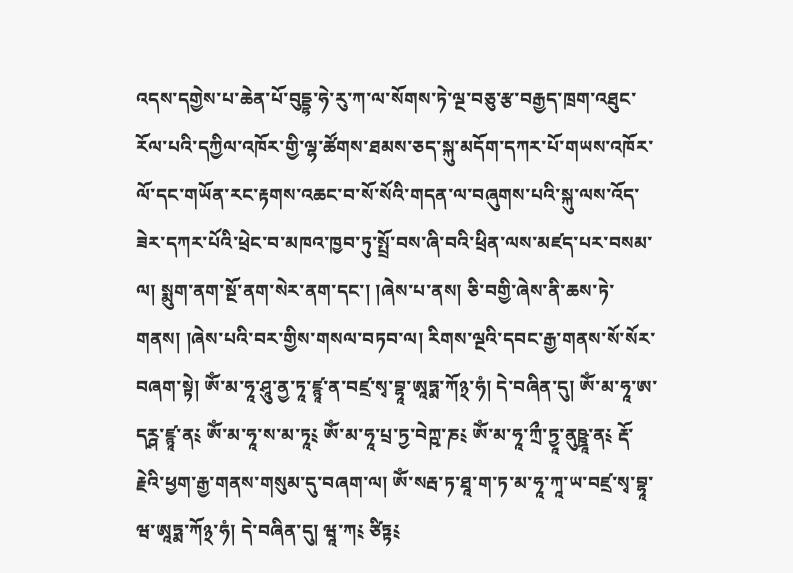འདས་དགྱེས་པ་ཆེན་པོ་བུདྡྷ་ཧེ་རུ་ཀ་ལ་སོགས་ཏེ་ལྔ་བཅུ་རྩ་བརྒྱད་ཁྲག་འཐུང་རོལ་པའི་དཀྱིལ་འཁོར་གྱི་ལྷ་ཚོགས་ཐམས་ཅད་སྐུ་མདོག་དཀར་པོ་གཡས་འཁོར་ལོ་དང་གཡོན་རང་རྟགས་འཆང་བ་སོ་སོའི་གདན་ལ་བཞུགས་པའི་སྐུ་ལས་འོད་ཟེར་དཀར་པོའི་ཕྲེང་བ་མཁའ་ཁྱབ་ཏུ་སྤྲོ་བས་ཞི་བའི་ཕྲིན་ལས་མཛད་པར་བསམ་ལ། སྨུག་ནག་སྔོ་ནག་སེར་ནག་དང་། །ཞེས་པ་ནས། ཅི་བགྱི་ཞེས་ནི་ཆས་ཏེ་གནས། །ཞེས་པའི་བར་གྱིས་གསལ་བཏབ་ལ། རིགས་ལྔའི་དབང་རྒྱ་གནས་སོ་སོར་བཞག་སྟེ། ༀ་མ་ཧཱ་ཤཱུ་ནྱ་ཏཱ་ཛྙཱ་ན་བཛྲ་སྭ་བྷཱ་ཨཱཏྨ་ཀོ྅་ཧཾ། དེ་བཞིན་དུ། ༀ་མ་ཧཱ་ཨ་དཪྴ་ཛྙཱ་ན༴ ༀ་མ་ཧཱ་ས་མ་ཏཱ༴ ༀ་མ་ཧཱ་པྲ་ཏྱ་བེཀྵ་ཎ༴ ༀ་མ་ཧཱ་ཀྲྀ་ཏྱཱ་ནུཥྛཱ་ན༴ རྡོ་རྗེའི་ཕྱག་རྒྱ་གནས་གསུམ་དུ་བཞག་ལ། ༀ་སརྦ་ཏ་ཐཱ་ག་ཏ་མ་ཧཱ་ཀཱ་ཡ་བཛྲ་སྭ་བྷཱ་ཝ་ཨཱཏྨ་ཀོ྅་ཧཾ། དེ་བཞིན་དུ། ཝཱ་ཀ༴ ཙིཏྟ༴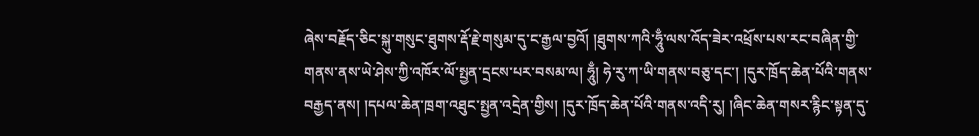ཞེས་བརྗོད་ཅིང་སྐུ་གསུང་ཐུགས་རྡོ་རྗེ་གསུམ་དུ་ང་རྒྱལ་བྱའོ། །ཐུགས་ཀའི་ཧཱུྃ་ལས་འོད་ཟེར་འཕྲོས་པས་རང་བཞིན་གྱི་གནས་ནས་ཡེ་ཤེས་ཀྱི་འཁོར་ལོ་སྤྱན་དྲངས་པར་བསམ་ལ། ཧཱུྃ། ཧེ་རུ་ཀ་ཡི་གནས་བཅུ་དང་། །དུར་ཁྲོད་ཆེན་པོའི་གནས་བརྒྱད་ནས། །དཔལ་ཆེན་ཁྲག་འཐུང་སྤྱན་འདྲེན་གྱིས། །དུར་ཁྲོད་ཆེན་པོའི་གནས་འདི་རུ། །ཞིང་ཆེན་གསར་རྙིང་སྟན་དུ་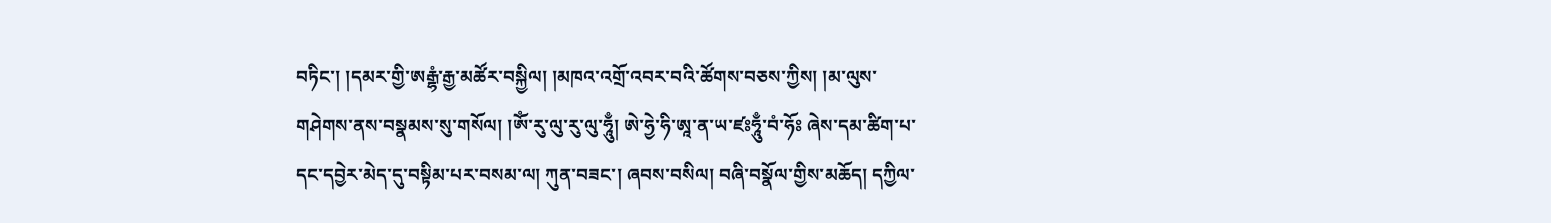བཏིང་། །དམར་གྱི་ཨརྒྷཾ་རྒྱ་མཚོར་བསྐྱིལ། །མཁའ་འགྲོ་འབར་བའི་ཚོགས་བཅས་ཀྱིས། །མ་ལུས་གཤེགས་ནས་བསྣམས་སུ་གསོལ། །ༀ་རུ་ལུ་རུ་ལུ་ཧཱུྃ། ཨེ་ཧྱེ་ཧི་ཨཱ་ན་ཡ་ཛཿཧཱུྃ་བཾ་ཧོཿ ཞེས་དམ་ཚིག་པ་དང་དབྱེར་མེད་དུ་བསྟིམ་པར་བསམ་ལ། ཀུན་བཟང་། ཞབས་བསིལ། བཞི་བསྣོལ་གྱིས་མཆོད། དཀྱིལ་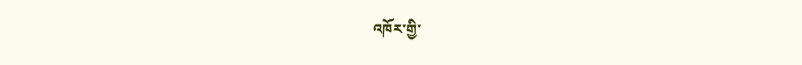འཁོར་གྱི་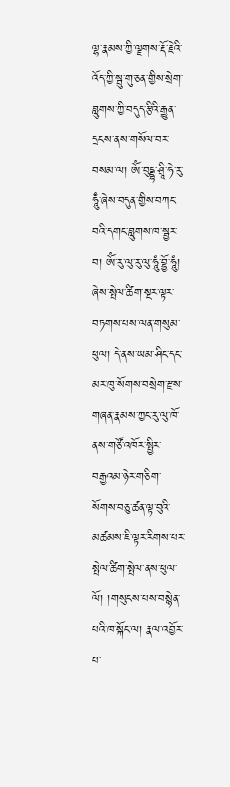ལྷ་རྣམས་ཀྱི་ལྗགས་རྡོ་རྗེའི་འོད་ཀྱི་སྦུ་གུ་ཅན་གྱིས་སྲེག་བླུགས་ཀྱི་བདུད་རྩིའི་རྒྱུན་དྲངས་ནས་གསོལ་བར་བསམ་ལ། ༀ་བུདྡྷ་ཤྲཱི་ཧེ་རུ་ཧཱུྃ་ཞེས་བདུན་གྱིས་བཀང་བའི་དགང་བླུགས་ཁ་སྦྱར་བ། ༀ་རུ་ལུ་རུ་ལུ་ཧཱུཾ་བྷྱོ་ཧཱུཾ། ཞེས་སྤེལ་ཚིག་སྔར་ལྟར་བཏགས་པས་ལན་གསུམ་ཕུལ། དེ་ནས་ཡམ་ཤིང་དང་མར་ཁུ་སོགས་བསྲེག་རྫས་གཞན་རྣམས་ཀྱང་རུ་ལུ་ཁོ་ནས་གཙོ་འཁོར་སྤྱིར་བརྒྱའམ་ཉེར་གཅིག་སོགས་བཅུ་ཚན་ལྟ་བུའི་མཚམས་ཇི་ལྟར་རིགས་པར་སྤེལ་ཚིག་སྤེལ་ནས་ཕུལ་ལོ། །གསུངས་པས་བསྙེན་པའི་ཁ་སྐོང་ལ། རྣལ་འབྱོར་པ་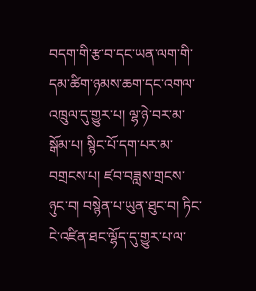བདག་གི་རྩ་བ་དང་ཡན་ལག་གི་དམ་ཚིག་ཉམས་ཆག་དང་འགལ་འཁྲུལ་དུ་གྱུར་པ། ལྷ་ཉེ་བར་མ་སྒོམ་པ། སྙིང་པོ་དག་པར་མ་བགྲངས་པ། ཛབ་བཟླས་གྲངས་ཉུང་བ། བསྙེན་པ་ཡུན་ཐུང་བ། ཏིང་ངེ་འཛིན་ཐང་ལྷོད་དུ་གྱུར་པ་ལ་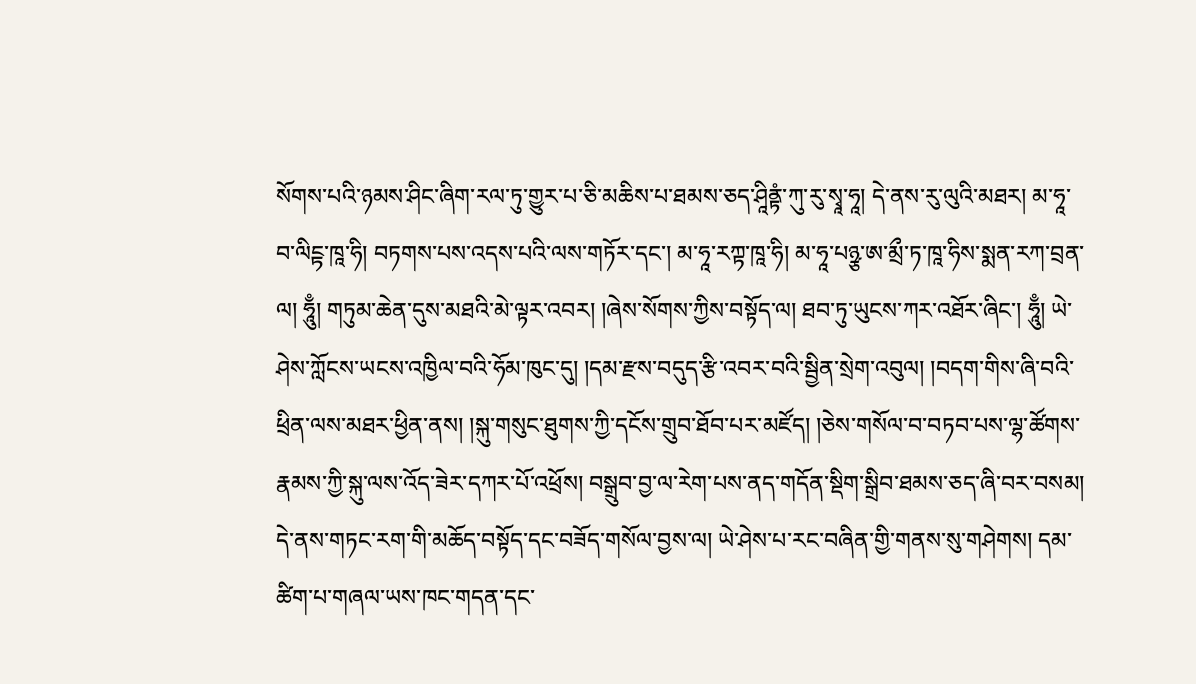སོགས་པའི་ཉམས་ཤིང་ཞིག་རལ་ཏུ་གྱུར་པ་ཅི་མཆིས་པ་ཐམས་ཅད་ཤཱིནྟཾ་ཀུ་རུ་སྭཱ་ཧཱ། དེ་ནས་རུ་ལུའི་མཐར། མ་ཧཱ་བ་ལིངྟ་ཁཱ་ཧི། བཏགས་པས་འདས་པའི་ལས་གཏོར་དང་། མ་ཧཱ་རཀྟ་ཁཱ་ཧི། མ་ཧཱ་པཉྩ་ཨ་མྲྀ་ཏ་ཁཱ་ཧིས་སྨན་རཀ་བྲན་ལ། ཧཱུྃ། གཏུམ་ཆེན་དུས་མཐའི་མེ་ལྟར་འབར། །ཞེས་སོགས་ཀྱིས་བསྟོད་ལ། ཐབ་ཏུ་ཡུངས་ཀར་འཐོར་ཞིང་། ཧཱུྃ། ཡེ་ཤེས་ཀློངས་ཡངས་འཁྱིལ་བའི་ཧོམ་ཁུང་དུ། །དམ་རྫས་བདུད་རྩི་འབར་བའི་སྦྱིན་སྲེག་འབུལ། །བདག་གིས་ཞི་བའི་ཕྲིན་ལས་མཐར་ཕྱིན་ནས། །སྐུ་གསུང་ཐུགས་ཀྱི་དངོས་གྲུབ་ཐོབ་པར་མཛོད། །ཅེས་གསོལ་བ་བཏབ་པས་ལྷ་ཚོགས་རྣམས་ཀྱི་སྐུ་ལས་འོད་ཟེར་དཀར་པོ་འཕྲོས། བསྒྲུབ་བྱ་ལ་རེག་པས་ནད་གདོན་སྡིག་སྒྲིབ་ཐམས་ཅད་ཞི་བར་བསམ། དེ་ནས་གཏང་རག་གི་མཆོད་བསྟོད་དང་བཟོད་གསོལ་བྱས་ལ། ཡེ་ཤེས་པ་རང་བཞིན་གྱི་གནས་སུ་གཤེགས། དམ་ཚིག་པ་གཞལ་ཡས་ཁང་གདན་དང་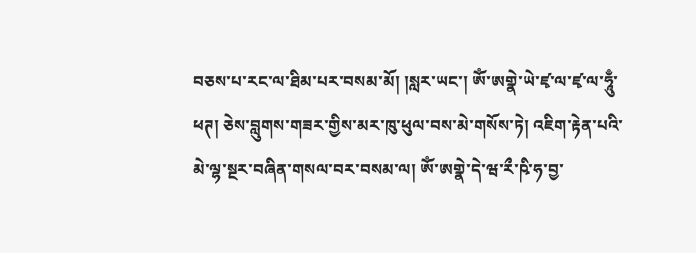བཅས་པ་རང་ལ་ཐིམ་པར་བསམ་མོ། །སླར་ཡང་། ༀ་ཨགྣེ་ཡེ་ཛྭ་ལ་ཛྭ་ལ་ཧཱུྃ་ཕཊ། ཅེས་བླུགས་གཟར་གྱིས་མར་ཁུ་ཕུལ་བས་མེ་གསོས་ཏེ། འཇིག་རྟེན་པའི་མེ་ལྷ་སྔར་བཞིན་གསལ་བར་བསམ་ལ། ༀ་ཨགྣེ་དེ་ཝ་རྀ་ཥི་ཧ་བྱ་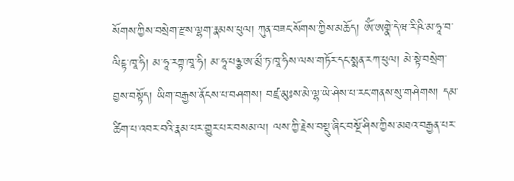སོགས་ཀྱིས་བསྲེག་རྫས་ལྷག་རྣམས་ཕུལ། ཀུན་བཟང་སོགས་ཀྱིས་མཆོད། ༀ་ཨགྣེ་དེ་ཝ་རི་ཥི་མ་ཧཱ་བ་ལིངྟ་ཁཱ་ཧི། མ་ཧཱ་རཀྟ་ཁཱ་ཧི། མ་ཧཱ་པཉྩ་ཨ་མྲྀ་ཏ་ཁཱ་ཧིས་ལས་གཏོར་དང་སྨན་རཀ་ཕུལ། མེ་སྟེ་བསྲེག་བྱས་བསྟོད། ཡིག་བརྒྱས་ནོངས་པ་བཤགས། བཛྲ་མུཿས་མེ་ལྷ་ཡེ་ཤེས་པ་རང་གནས་སུ་གཤེགས། དམ་ཚིག་པ་འབར་བའི་རྣམ་པར་གྱུར་པར་བསམ་ལ། ལས་ཀྱི་རྗེས་བསྡུ་ཞིང་བསྔོ་ཤིས་ཀྱིས་མཐའ་བརྒྱན་པར་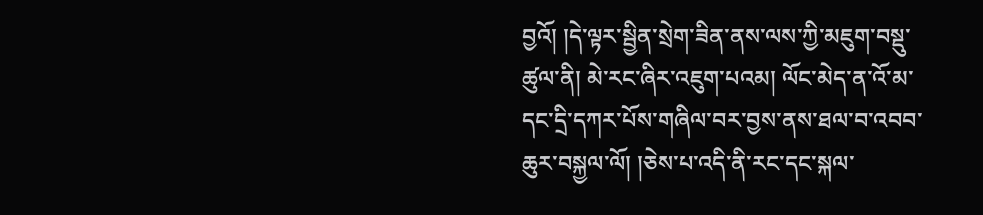བྱའོ། །དེ་ལྟར་སྦྱིན་སྲེག་ཟིན་ནས་ལས་ཀྱི་མཇུག་བསྡུ་ཚུལ་ནི། མེ་རང་ཞིར་འཇུག་པའམ། ལོང་མེད་ན་འོ་མ་དང་དྲི་དཀར་པོས་གཞིལ་བར་བྱས་ནས་ཐལ་བ་འབབ་ཆུར་བསྐྱལ་ལོ། །ཅེས་པ་འདི་ནི་རང་དང་སྐལ་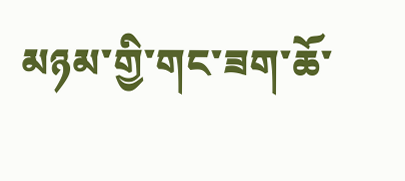མཉམ་གྱི་གང་ཟག་ཆོ་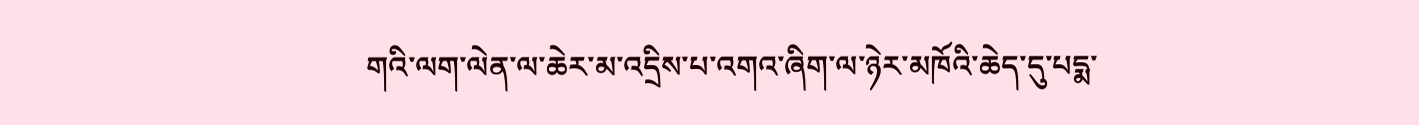གའི་ལག་ལེན་ལ་ཆེར་མ་འདྲིས་པ་འགའ་ཞིག་ལ་ཉེར་མཁོའི་ཆེད་དུ་པདྨ་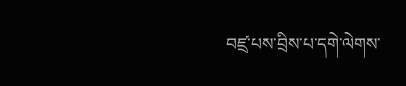བཛྲ་པས་བྲིས་པ་དགེ་ལེགས་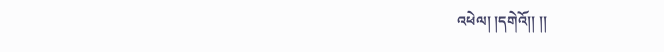འཕེལ། །དགེའོ།། །།